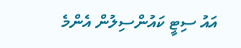އައު ސިޓީ ކައުންސިލުން އެންމެ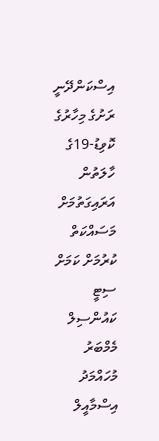އިސްކަންދޭނީ ރަށުގެ މިހާރުގެ ކޮވިޑު-19ގެ ހާލަތުން އަރައިގަތުމަށް މަސައްކަތް ކުރުމަށް ކަމަށް ސިޓީ ކައުންސިލް މެމްބަރު މުހައްމަދު އިސްމާއީލް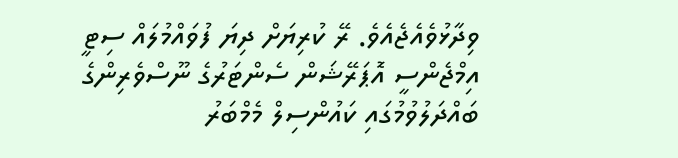ވިދާޅުވެއެޖެއެވެ. ރޭ ކުރިޔަށް ދިޔަ ފުވައްމުލައް ސިޓީ އިމްޖެންސީ އޮޕަރޭޝަން ސެންޓަރުގެ ނޫސްވެރިންގެ ބައްދަލުވުމުގައި ކައުންސިލް މެމްބަރު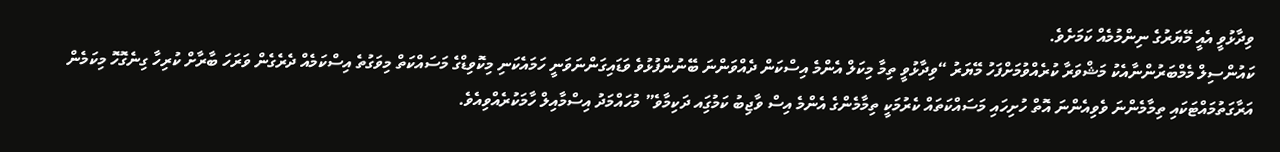ވިދާޅުވީ އެއީ މޭޔަރުގެ ނިންމުމެއް ކަމަށެވެ.
ކައުންސިލް މެމްބަރުންނާއެކު މަޝްވަރާ ކުރެއްވުމަށްފަހު މޭޔަރު “ވިދާޅުވީ ތިމާ މިކަލް އެންމެ އިސްކަން ދެއްވަންނަ ބޭނުންފުޅުވެ ވަޑައިގަންނަވަނީ ހަމައެކަނި މިކޮވިޑްގެ މަސައްކަތް މިވަގުތެ އިސްކަމެއް ދެރެގެން ވަރަހަ ބާރާށް ކުރިހާ ގިނެގޮހޮ މިކަމެން އަރާގަތުމައްޓަކައި ތިމާމެންނަ ވެވިއެންނަ އޮތް ހުށިހައި މަސައްކަތައް ކެރުމަކީ ތިމާމެންގެ އެންމެ އިސް ވާޖިބު ކަމުގަިއ ދަކިމާވެ” މުހައްމަދު އިސްމާއިލް ހާމަކުރެއްވިއެވެ.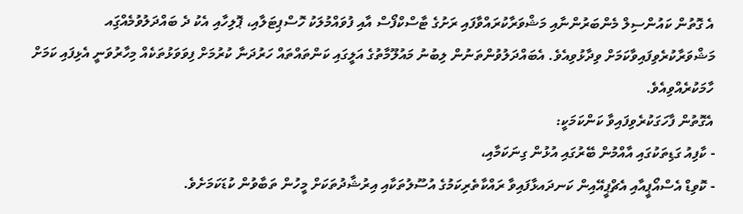އެ ގޮތުން ކައުންސިލް މެންބަރުންނާއި މަޝްވަރާކުރައްވާފައި ރަށުގެ ޓާސްކްފޯސް އާއި ފުވައްމުލަކު ހޮސްޕިޓަލާއި، ޕޮލިހާއި އެކު ދެ ބައްދަލުވުމެއްގަިއ މަޝްވަރާކުރެވިފައިވާކަމަށް ވިދާޅުވިއެވެ. އެބައްދަލުވުންތަނުން ލިބުނު މައުލޫމާތުގެ އަލީގައި ކަންތައްތައް ހަރުދަނާ ކުރުމަށް ފިވަވަޅުތަކެއް މިހާރުވަނީ އެޅިފައި ކަމަށް ހާމަކުރެއްވިއެވެ.
އެގޮތުން ފާހަގަކުރެވިފައިވާ ކަންކަމަކީ:
- ކާފިއު ގަޑިތަކުގައި އާއްމުން ބޭރުގައި އުޅުން ގިނަކަމާއި،
- ކޮވިޑް އެސްއޯޕީއާއި އެޗްޕީއޭއިން ކަނދައޅާފައިވާ ރައްކާތެރިކަމުގެ އުސޫލުތަކާއި އިރުޝާދުތަކަށް މީހުން ތަބާވުން ކުޑަކަމަށެވެ.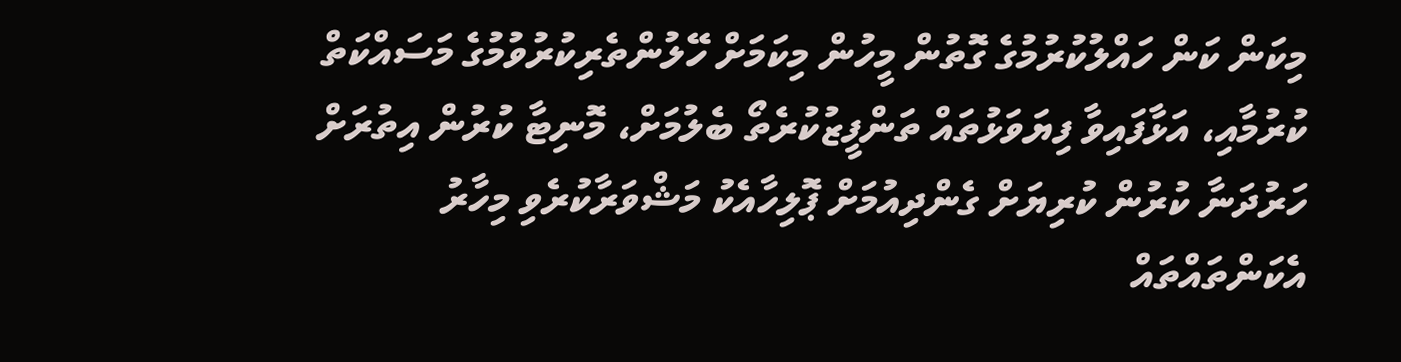މިކަން ކަން ހައްލުކުރުމުގެ ގޮތުން މީހުން މިކަމަށް ހޭލުންތެރިކުރުވުމުގެ މަސައްކަތް ކުރުމާއި، އަޅާފައިވާ ފިޔަވަޅުތައް ތަންފީޒުކުރެތޯ ބެލުމަށް، މޮނިޓާ ކުރުން އިތުރަށް ހަރުދަނާ ކުރުން ކުރިޔަށް ގެންދިއުމަށް ޕޮލިހާއެކު މަޝްވަރާކުރެވި މިހާރު އެކަންތައްތައް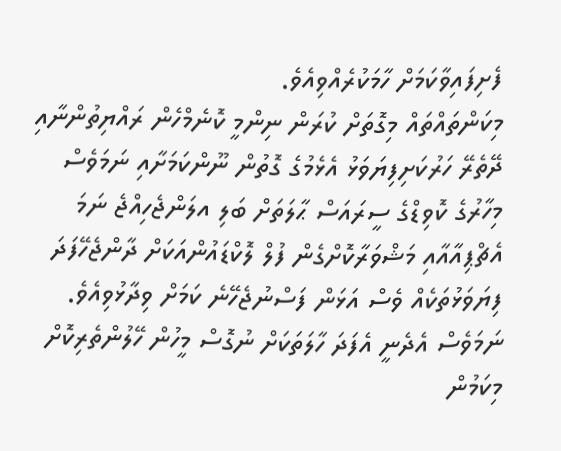ފެށިފައިވާކަމަށް ހާމަކުރެއްވިއެވެ.
މިކަންތައްތައް މިގޮތަށް ކުރަން ނިންމީ ކޮނެމްހެން ރައްޔިތުންނާއި ދޭތެރޭ ހަރުކަށިފިޔަވަޅު އެޅެމުގެ ގޮތުން ނޫންކަމަށާއި ނަމަވެސް މިހާރުގެ ކޮވިޑްގެ ސީރައަސް ޙާލަތަށް ބަލި އލަންޖެހިއްޖެ ނަމަ އެޗްޕިއާއާއި މަޝްވަރާކޮށްގެން ފުލް ލޮކްޑައުންއަކަށް ދާންޖެހޭފަދަ ފިޔަވަޅުތަކެއް ވެސް އަޅަން ފަސްނުޖެހޭނެ ކަމަށް ވިދާޅުވިއެވެ.
ނަމަވެސް އެދެނީ އެފަދަ ހާލަތަކަށް ނުގޮސް މީހުން ހޭލުންތެރިކޮށް މިކަމުން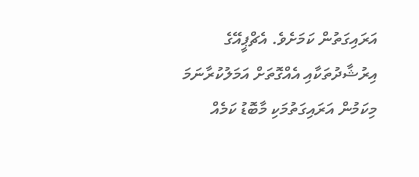އަރައިގަތުން ކަމަށެވެ. އެޗްޕީއޭގެ އިރުޝާދުތަކާއި އެއްގޮތަށް އަމަލުކުރާނަމަ މިކަމުން އަރައިގަތުމަކި މާބޮޑު ކަމެއް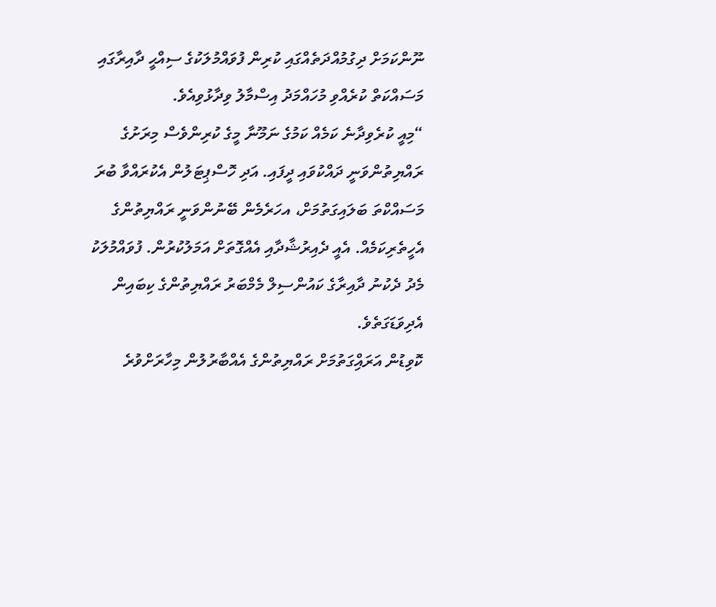ނޫންކަމަށް ދިގުމުއްދަތެއްގައި ކުރިން ފުވައްމުލަކުގެ ސިއްޙީ ދާއިރާގައި މަސައްކަތް ކުރެއްވި މުހައްމަދު އިސްމާލު ވިދާޅުވިއެވެ.
“މިއީ ކުރެވިދާނެ ކަމެއް ކަމުގެ ނަމޫނާ މީގެ ކުރިންވެސް މިރަށުގެ ރައްޔިތުންވަނީ ދައްކުވައި ދީފައި. އަދި ހޮސްޕިޓަލުން އެކުރައްވާ ބުރަ މަސައްކްތަ ބަލައިގަތުމަށް، އހަރެމެން ބޭނުންވަނީ ރައްޔިތުންގެ އެހީތެރިކަމެއް. އެއީ ދެއިރުޝާދާއި އެއްގޮތަށް އަމަލުކުރުން. ފުވައްމުލަކު މެދު ދެކުނު ދާއިރާގެ ކައުންސިލް މެމްބަރު ރައްޔިތުންގެ ކިބައިން އެދިވަޑަގަތެވެ.
ކޮވިޑުން އަރައްިގަތުމަށް ރައްޔިތުންގެ އެއްބާރުލުން މިހާރަށްވުރެ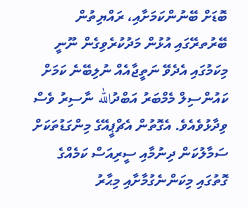ބޮޑަށް ބޭނުންކަމަށާއި، ރައްޔިތުން ބޭރުތރޭގައި އުޅުން މަދުކުރެވިގެން ނޫނީ މިކަމުގައި އެދެވޭ ނަތީޖާއެއް ނުލިބޭނެ ކަމަށް ކައުންސިލް މެމްބަރު އަބްދުالله ނާސިރު ވެސް ވިދާޅުވެއެވެ. އެގޮތުން އެޗްޕީއޭގެ މިންގަޑުތަކަށް ސަމާލުކަން ދިނުމާއި ސީރިއަސް ކަމެއްގެ ގޮތުގައި މިކަންނެގުމާށާއި މިޙާރު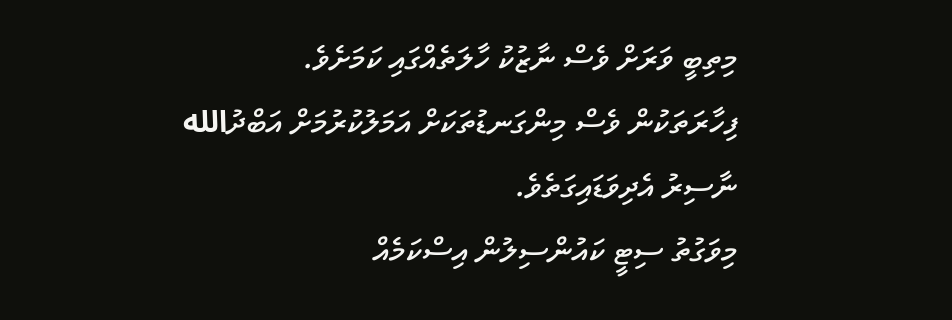މިތިބީ ވަރަށް ވެސް ނާޒުކު ހާލަތެއްގައި ކަމަށެވެ.
ފިހާރަތަކުން ވެސް މިންގަނޑުތަކަށް އަމަލުކުރުމަށް އަބްދުالله ނާސިރު އެދިވަޑައިގަތެވެ.
މިވަގުތު ސިޓީ ކައުންސިލުން އިސްކަމެއް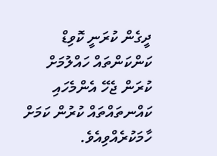ދީގެން ކުރަނީ ކޮވިޑް ކަންކަންތައް ހައްލުމަށް ކުރަން ޖެހޭ އެންމެހައި ކައްނތައްތައް ކުރުން ކަމަށް ހާމަކުރެއްވިއެވެ.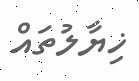ޚިޔާލުތައް